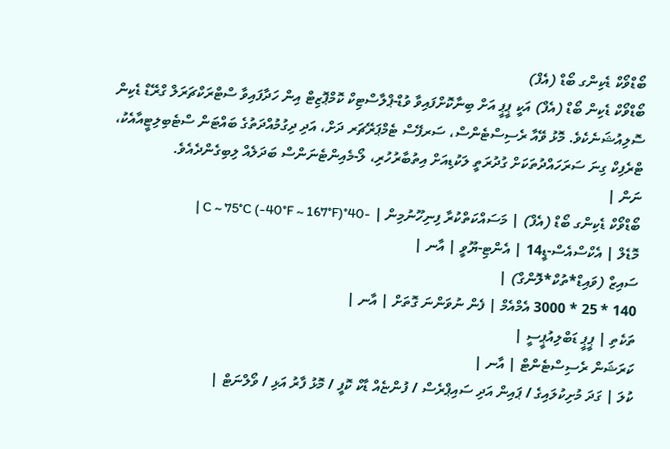ބޯޑްވޯކް ޑެކިންގ ބޯޑް (އެފް)
ބޯޑްވޯކް ޑެކިން ބޯޑް (އެފް) އަކީ ޕީޕީ އަށް ބިނާކޮށްފައިވާ ވުޑް-ޕްލާސްޓިކް ކޮމްޕޮޒިޓް އިން ހަދާފައިވާ ސްޓްރަކްޗަރަލް ގްރޭޑް ޑެކިން ސޮލިއުޝަނެކެވެ. މޮޅު ވޭއާ ރެސިސްޓެންސް، ސަރފޭސް ޓެމްޕަރޭޗަރ ދަށް، އަދި ދިގުމުއްދަތުގެ ބައްޓަން ސްޓެބިލިޓީއާއެކު، ޓްރެފިކް ގިނަ ސަރަހައްދުތަކަށް ގުދުރަތީ ލަކުޑިއަށް އިތުބާރުހުރި، ލޯ-މެއިންޓެނަންސް ބަދަލެއް ލިބިގެންދެއެވެ.
ނަން |
ބޯޑްވޯކް ޑެކިންގ ބޯޑް (އެފް) | މަސައްކަތްކުރާ ފިނިހޫނުމިން | -40°C ~ 75°C (-40°F ~ 167°F) |
މޮޑެލް | އެކްސްއެސް-ޑީ14 | އެންޓި-ޔޫވީ | އާނ |
ސައިޒް (ވައިޑް*ތުކް*ލޮންގް) |
140 * 25 * 3000 އެމްއެމް | ފެން ނުވަންނަ ގޮތަށް | އާނ |
ތަކެތި | ޕީޕީ ޑަބްލިއުޕީސީ |
ކަރަޝަން ރެސިސްޓެންޓް | އާނ |
ކުލަ | ގަދަ މުށިކުލައިގެ / ޕައިން އަދި ސައިޕްރެސް / ފުންޏެއް ޑާކް ކޮފީ / މޮޅު ފާރު އަޅި / ވޯލްނަޓް |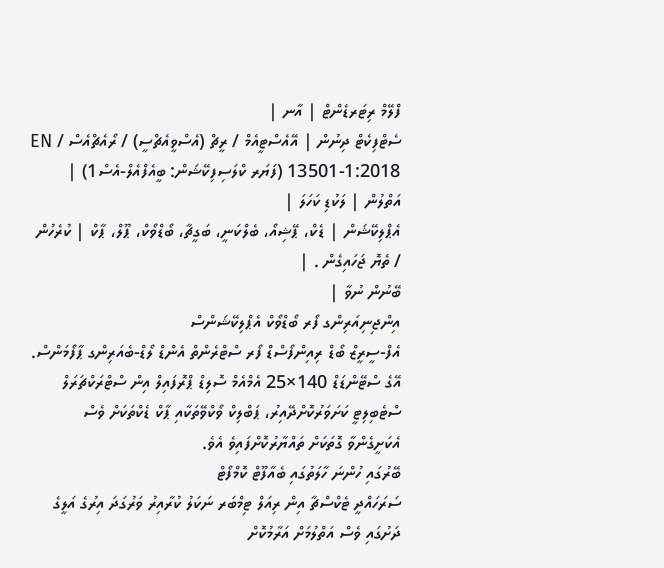ފްލޭމް ރިޓަރޑެންޓް | އާނ |
ސެޓްފިކެޓް ދިނުން | އޭއެސްޓީއެމް / ރީޗް (އެސްވީއެޗްސީ) / ރޯއެޗްއެސް / EN 13501-1:2018 (ފަޔަރ ކްލަސިފިކޭޝަން: ބީއެފްއެލް-އެސް1) |
އަތްލުން | ލަކުޑި ކަހަލަ |
އެޕްލިކޭޝަން | ޑެކް، ޕޭޝިއޯ، ބެލްކަނީ، ބަގީޗާ، ބޯޑްވޯކް، ޕޫލް، ޕާކް | ކުރެހުން / ތެޔޮ ޖަހައިގެން . |
ބޭނުން ނުވާ |
އިންޖިނިއަރިންގ ފޯރ ބޯޑްވޯކް އެޕްލިކޭޝަންސް
އެފް-ސީރީޒް ބޯޑް ރިއިންފޯސްޑް ފޯރ ސްޓްރެންތް އެންޑް ލޯޑް-ބެއަރިންގ ޕާފޯމަންސް. އޭގެ ސްޓޭންޑަޑް 140×25 އެމްއެމް ސޮލިޑް ޕްރޮފައިލް އިން ސްޓްރަކްޗަރަލް ސްޓެބިލިޓީ ކަށަވަރުކޮށްދޭއިރު، ޕަބްލިކް ވޯކްވޭތަކާއި ޕާކް ޑެކްތަކަށް ވެސް އެކަށީގެންވާ ގޮތަކަށް ތައްޔާރުކޮށްފައިވެ އެވެ.
ބޭރުގައި ހުންނަ ހާލަތުގައި ބެއާފޫޓް ކޮމްފޯޓް
ސަރަހައްދީ ޓެކްސްޗާ އިން ރިއަލް ޓިމްބަރ ނަކަލު ކުރާއިރު ވަރުގަދަ އިރުގެ އަލީގެ ދަށުގައި ވެސް އަތްލުމަށް އަރާމުކޮށް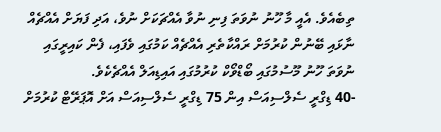ތިބެއެވެ. އެއީ މާ ހޫނު ނުވަތަ ފިނި ނުވާ އެއްޗަކަށް ނުވެ، އަދި ފަޔަށް އެއްޗެއް ނާޅައި ބޭނުން ކުރުމަށް ރައްކާތެރި އެއްޗެއް ކަމުގައި ވެފައި، ފެން ކައިރީގައި ނުވަތަ ހޫނު މޫސުމުގައި ބޯޑްވޯކް ކުރުމުގައި އައިޑިއަލް އެއްޗެކެވެ.
-40 ޑިގްރީ ސެލްސިއަސް އިން 75 ޑިގްރީ ސެލްސިއަސް އަށް އޮޕަރޭޓް ކުރުމަށް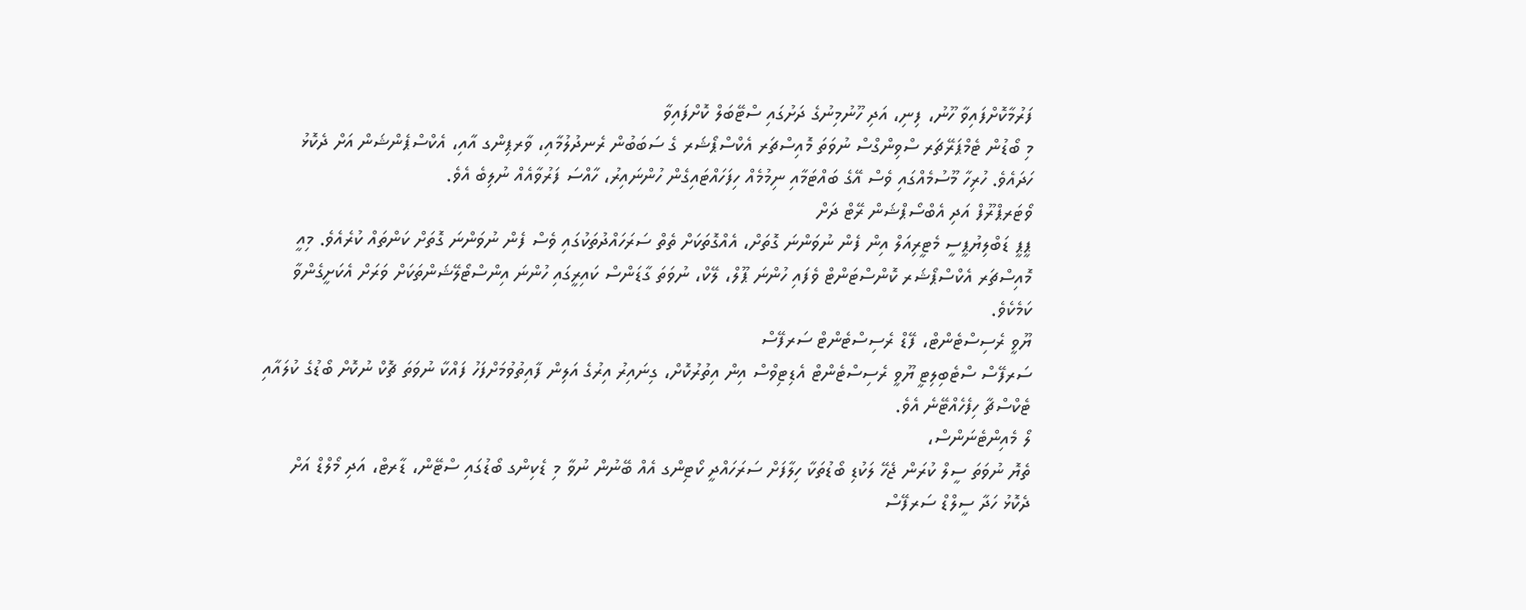ފަރުމާކޮށްފައިވާ ހޫނު، ފިނި، އަދި ހޫނުމިނުގެ ދަށުގައި ސްޓޭބަލް ކޮށްފައިވާ
މި ބޯޑުން ޓެމްޕަރޭޗަރ ސްވިންގްސް ނުވަތަ މޮއިސްޗަރ އެކްސްޕޯޝަރ ގެ ސަބަބުން ރެނދުލުމާއި، ވާރޕިންގ އާއި، އެކްސްޕެންޝަން އަށް ދެކޮޅު ހަދައެވެ. ހުރިހާ މޫސުމެއްގައި ވެސް އޭގެ ބައްޓަމާއި ނިމުމެއް ހިފަހައްޓައިގެން ހުންނައިރު، ހާއްސަ ފަރުވާއެއް ނުލިބެ އެވެ.
ވޯޓަރޕްރޫފް އަދި އެބްސޯޕްޝަން ރޭޓް ދަށް
ޕީޕީ ޑަބްލިޔުޕީސީ މެޓީރިއަލް އިން ފެން ނުވަންނަ ގޮތަށް، އެއްގޮތަކަށް ތެތް ސަރަހައްދުތަކުގައި ވެސް ފެން ނުވަންނަ ގޮތަށް ކަންތައް ކުރެއެވެ. މިއީ މޮއިސްޗަރ އެކްސްޕޯޝަރ ކޮންސްޓަންޓް ވެފައި ހުންނަ ޕޫލް، ލޭކް، ނުވަތަ ގާޑަންސް ކައިރީގައި ހުންނަ އިންސްޓޯލޭޝަންތަކަށް ވަރަށް އެކަށީގެންވާ ކަމެކެވެ.
ޔޫވީ ރެސިސްޓެންޓް، ފޭޑް ރެސިސްޓެންޓް ސަރފޭސް
ސަރފޭސް ސްޓެބިލިޓީ ޔޫވީ ރެސިސްޓެންޓް އެޑިޓިވްސް އިން އިތުރުކޮށް، ގިނައިރު އިރުގެ އަލިން ފާއިތުވުމަށްފަހު ފައްކާ ނުވަތަ ޗޮކް ނުކޮށް ބޯޑުގެ ކުލައާއި ޓެކްސްޗާ ހިފެހެއްޓޭނެ އެވެ.
ލޯ މެއިންޓެނަންސް،
ތެޔޮ ނުވަތަ ސީލް ކުރަން ޖެހޭ ލަކުޑި ބޯޑުތަކާ ހިލާފަށް ސަރަހައްދީ ކޯޓިންގ އެއް ބޭނުން ނުވާ މި ޑެކިންގ ބޯޑުގައި ސްޓޭން، ޑާރޓް، އަދި މޯލްޑް އަށް ދެކޮޅު ހަދާ ސީލްޑް ސަރފޭސް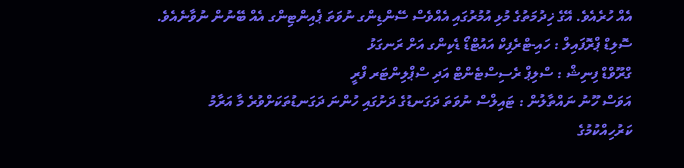އެއް ހުރެއެވެ. އޭގެ ޚިދުމަތުގެ މުޅި އުމުރުގައި އެއްވެސް ސޭންޑިންގ ނުވަތަ ޕެއިންޓިންގ އެއް ބޭނުން ނުވާނެއެވެ.
ސޮލިޑް ޕްރޮފައިލް : ހައި-ޓްރެފިކް އައުޓްޑޯ ޑެކިންގ އަށް ރަނގަޅު
ގްރޫވްޑް ފިނިޝް : ސްލިޕް ރެސިސްޓެންޓް އަދި ސްޕްލިންޓަރ ފްރީ
އަވަސް ހޫނު ނައްތާލުން : ޓައިލްސް ނުވަތަ ދަގަނޑުގެ ދަށުގައި ހުންނަ ދަގަނޑުތަކަށްވުރެ މާ އަރާމު
ކަރުހިއްކުމުގެ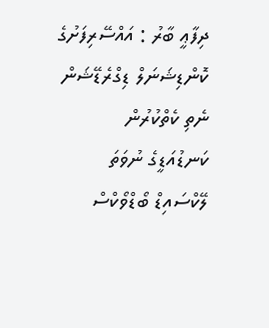ދިފާޢީ ބާރު : އައްސޭރިފަށުގެ ކޮންޑިޝަނަލް ޑިގްރެޑޭޝަން ނެތި ކެތްކުރުން
ކަނޑުއަޑީގެ ނުވަތަ ލޭކްސައިޑް ބޯޑްވޯކްސް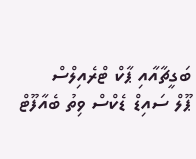ބަގީޗާއާއި ޕާކް ޓްރެއިލްސް
ޕޫލް ސައިޑް ޑެކްސް ވިތު ބެއާފޫޓް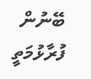ބޭނުން
ފުރާޅުމަތީ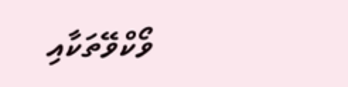ވޯކްވޭތަކާއި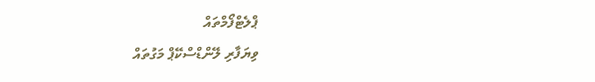ޕްލެޓްފޯމްތައް
ވިޔަފާރި ލޭންޑްސްކޭޕް މަގުތައް